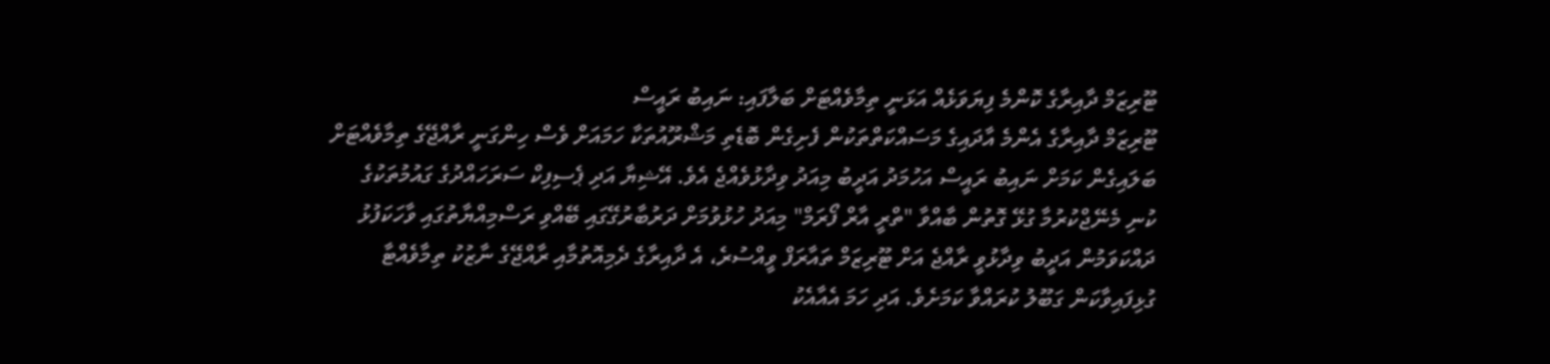ޓޫރިޒަމް ދާއިރާގެ ކޮންމެ ފިޔަވަޅެއް އަޅަނީ ތިމާވެއްޓަށް ބަލާފައި: ނައިބު ރައީސް
ޓޫރިޒަމް ދާއިރާގެ އެންމެ އާދައިގެ މަސައްކަތްތަކުން ފެށިގެން ބޮޑެތި މަޝްރޫއުތަކާ ހަމައަށް ވެސް ހިންގަނީ ރާއްޖޭގެ ތިމާވެއްޓަށް ބަލައިގެން ކަމަށް ނައިބު ރައީސް އަހުމަދު އަދީބު މިއަދު ވިދާޅުވެއްޖެ އެވެ. އޭޝިޔާ އަދި ޕެސިފިކް ސަރަހައްދުގެ ގައުމުތަކުގެ ކުނި މެނޭޖްކުރުމާ ގުޅޭ ގޮތުން ބާއްވާ "ތްރީ އާރް ފޯރަމް" މިއަދު ހުޅުވުމަށް ދަރުބާރުގޭގައި ބޭއްވި ރަސްމިއްޔާތުގައި ވާހަކަފުޅު ދައްކަވަމުން އަދީބު ވިދާޅުވީ ރާއްޖެ އަށް ޓޫރިޒަމް ތައާރަފް ވީއްސުރެ، އެ ދާއިރާގެ ދެމިއޮތުމާއި ރާއްޖޭގެ ނާޒުކު ތިމާވެއްޓާ ގުޅިފައިވާކަން ގަބޫލު ކުރައްވާ ކަމަށެވެ. އަދި ހަމަ އެއާއެކު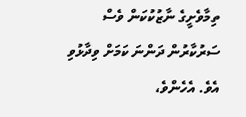ތިމާވެށީގެ ނާޒުކުކަން ވެސް ސަރުކާރުން ދަންނަ ކަމަށް ވިދާޅުވި އެވެ. އެހެންވެ،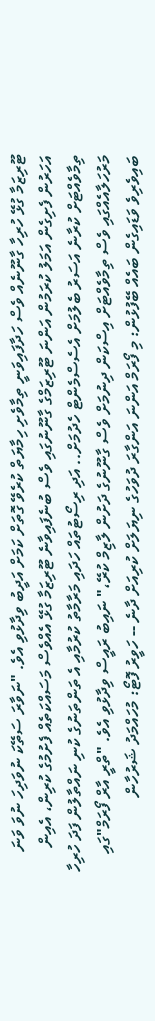ޓޫރިޒަމާ ގުޅޭ ހުރިހާ ގާނޫނެއް ވެސް ހަދާފައިވަނީ ތިމާވެށި ހިމާޔަތް ކުރެވޭ ގޮތަށް ކަމަށް އަދީބު ވިދާޅުވި އެވެ. "ނަވާރަ ސަތޭކަ ނުވަދިހަ ނުވަ ވަނަ އަހަރުން ފެށިގެން އަމަލު ކުރަމުން އަންނަ ޓޫރިޒަމްގެ ގާނޫނުގައި ވެސް ބުނެފައިވާނެ ޓޫރިޒަމާ ގުޅޭ އެއްވެސް މަސައްކަތެއް ފެށުމުގެ ކުރިން، އެއިން ތިމާވެއްޓަށް ކުރާނެ އަސަރު ބެލުމަށް އެސެސްމެންޓް ހެދުމަށް.. އަދި ރިސޯޓުތައް ހަދައި މަރާމާތު ކުރުމާއި އެ ތަންތަނުގެ ކުނި ނައްތާލުން ފަދަ ހުރިހާ މަރުހަލާއެއްގައި ވެސް ތިމާވެއްޓަށް އިސްކަން ދިނުމަށް ވެސް ގާނޫނުގެ ދަށުން ލާޒިމް ކުރޭ،" ނައިބު ރައީސް ވިދާޅުވި އެވެ. "ތްރީ އާރް ފޯރަމް"ގައި ބައިވެރިވެ ވަޑައިގެން ބައެއް ބޭފުޅުން: މި ފޯރަމް އަންނަ އަންގާރަ ދުވަހުގެ ނިޔަލަށް ކުރިއަށް ދާނެ -- ހަވީރު ފޮޓޯ: މުހައްމަދު ޝަރުހާން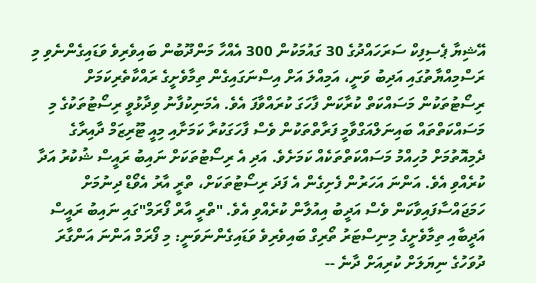އޭޝިޔާ ޕެސިފިކް ސަރަހައްދުގެ 30 ގައުމަކުން 300 އެއްހާ މަންދޫބުން ބައިވެރިވެ ވަޑައިގެންނެވި މި ރަސްމިއްޔާތުގައި އަދިބު ވަނީ، އަމިއްލަ އަށް އިސްނަގައިގެން ތިމާވެށީގެ ރައްކާތެރިކަމަށް ރިސޯޓުތަކުން މަސައްކަތް ކުރާކަން ފާހަގަ ކުރައްވާފަ އެވެ. އެމަނިކުފާނު ވިދާޅުވީ ރިސޯޓުތަކުގެ މި މަސައްކަތްތައް ބައިނަލްއަގްވާމީ ފަރާތްތަކުން ވެސް ފާހަގަކުރާ ކަމަށާއި މިއީ ޓޫރިޒަމް ދާއިރާގެ ދެމިއޮތުމަށް މުހިއްމު މަސައްކަތްތަކެއް ކަމަށެވެ. އަދި އެ ރިސޯޓުތަކަށް ނައިބު ރައީސް ޝުކުރު އަދާ ކުރެއްވި އެވެ. އަންނަ އަހަރުން ފެށިގެން އެ ފަދަ ރިސޯޓުތަކަށް، ތްރީ އާރު އެވޯޑް ދިނުމަށް ހަމަޖައްސާފައިވާކަން ވެސް އަދީބު އިއުލާން ކުރެއްވި އެވެ. "ތްރީ އާރް ފޯރަމް"ގައި ނައިބު ރައީސް އަދީބާއި ތިމާވެށީގެ މިނިސްޓަރު ތޯރިގް ބައިވެރިވެ ވަޑައިގެންނަވަނީ: މި ފޯރަމް އަންނަ އަންގާރަ ދުވަހުގެ ނިޔަލަށް ކުރިއަށް ދާނެ --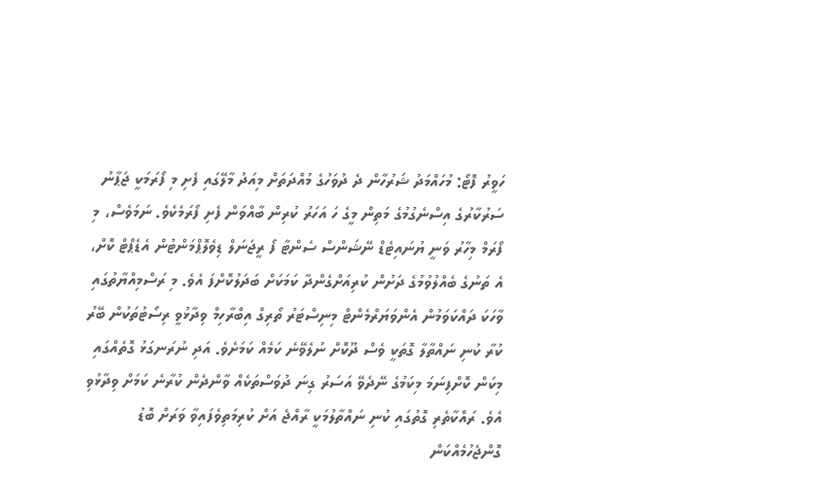ހަވީރު ފޮޓޯ: މުހައްމަދު ޝަރުހާން ދެ ދުވަހުގެ މުއްދަތަށް މިއަދު މާލޭގައި ފެށި މި ފޯރަމަކީ ޖަޕާނު ސަރުކާރުގެ އިސްނެގުމުގެ މަތިން މީގެ ހަ އަހަރު ކުރިން ބާއްވަން ފެށި ފޯރަމެކެވެ. ނަމަވެސް، މި ފޯރަމް މިހާރު ވަނީ ޔުނައިޓެޑް ނޭޝަންސް ސެންޓާ ފޯ ރީޖަނަލް ޑިވެލޮޕްމަންޓުން އެޑެޕްޓް ކޮށް، އެ ތަނުގެ ބެއްލުވުމުގެ ދަށުން ކުރިއަށްގެންދާ ކަމަކަށް ބަދަލުކޮށްފަ އެވެ. މި ރަސްމިއްޔާތުގައި ވާހަކަ ދައްކަވަމުން އެންވަޔަރްމެންޓް މިނިސްޓަރު ތޯރިގް އިބްރާހިމް ވިދާޅުވީ ރިސޯޓުތަކުން ބޭރު ކުރާ ކުނި ނައްތާލާ ގޮތަކީ ވެސް ދޫކޮށް ނުލެވޭނެ ކަމެއް ކަމަށެވެ. އަދި ނުރަނގަޅު ގޮތެއްގައި މިކަން ކޮށްފިނަމަ މިކަމުގެ ނޭދެވޭ އަސަރު ގިނަ ދުވަސްތަކެއް ވާންދެން ކުރާނެ ކަމަށް ވިދާޅުވި އެވެ. ރައްކާތެރި ގޮތުގައި ކުނި ނައްތާލުމަކީ ރާއްޖެ އަށް ކުރިމަތިވެފައިވާ ވަރަށް ބޮޑު ގޮންޖެހުމެއްކަން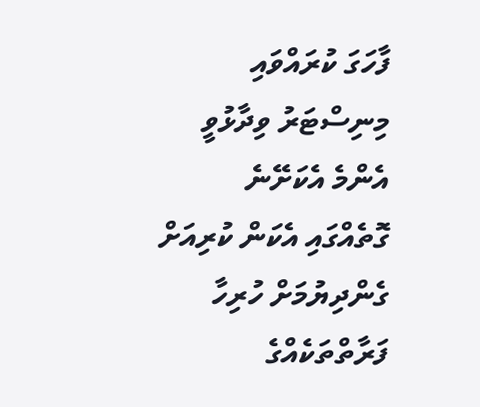ފާހަގަ ކުރައްވައި މިނިސްޓަރު ވިދާޅުވީ އެންމެ އެކަށޭނެ ގޮތެއްގައި އެކަން ކުރިއަށް ގެންދިޔުމަށް ހުރިހާ ފަރާތްތަކެއްގެ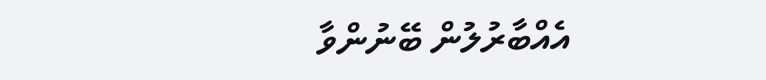އެއްބާރުލުން ބޭނުންވާ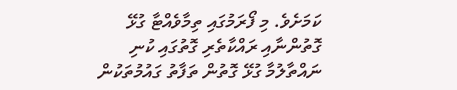ކަމަށެވެ. މި ފޯރަމުގައި ތިމާވެއްޓާ ގުޅޭ ގޮތުންނާއި ރައްކާތެރި ގޮތުގައި ކުނި ނައްތާލުމާ ގުޅޭ ގޮތުން ތަފާތު ގައުމުތަކުން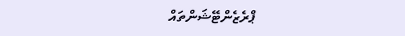ޕްރެޒެންޓޭޝަންތައް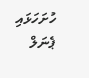ހުށަހަޅައި ޕެނަލް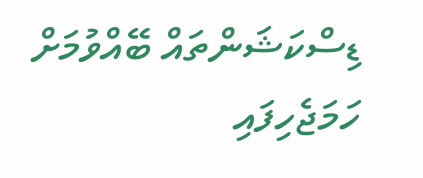ޑިސްކަޝަންތައް ބޭއްވުމަށް ހަމަޖެހިފައި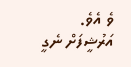ވެ އެވެ.
އަރުޝީފަށް ނެގީ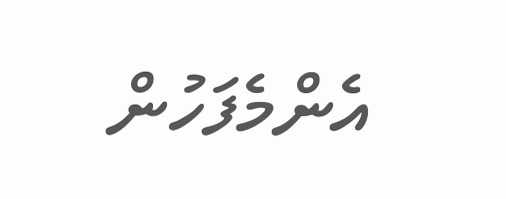އެންމެފަހުން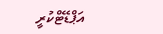އަޕްޑޭޓްކުރީ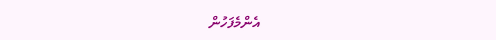އެންމެފަހުން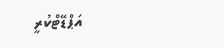އަޕްޑޭޓްކުރީ